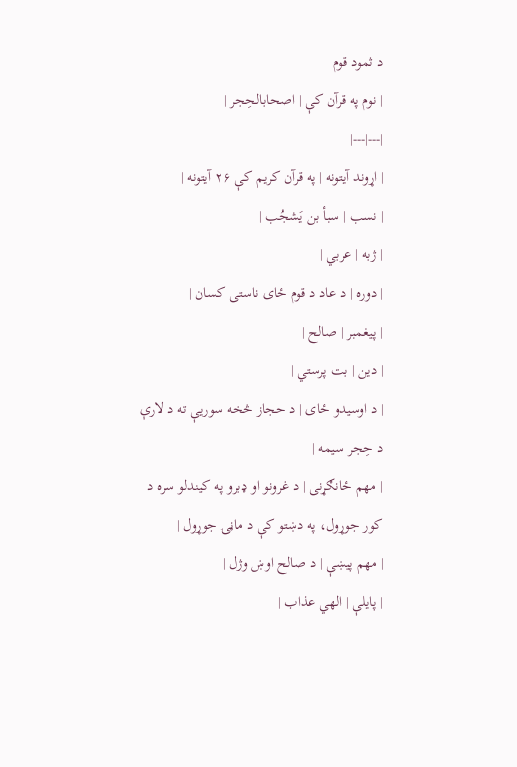د ثمود قوم
| نوم په قرآن کې | اصحابالحِجر |
|---|---|
| اړوند آیتونه | په قرآن کریم کې ۲۶ آیتونه |
| نسب | سبأ بن یَشجُب |
| ژبه | عربي |
| دوره | د عاد د قوم ځای ناستی کسان |
| پیغمبر | صالح |
| دین | بت پرستي |
| د اوسیدو ځای | د حجاز څخه سوریې ته د لارې د حِجر سیمه |
| مهم ځانګړنی | د غرونو او ډبرو په کیندلو سره د کور جوړول، په دښتو کې د ماڼۍ جوړول |
| مهم پیښې | د صالح اوښ وژل |
| پایلې | الهي عذاب |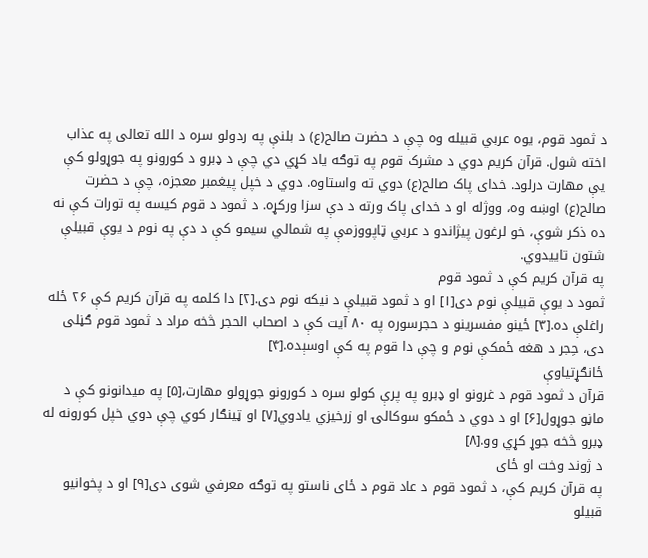د ثمود قوم، یوه عربي قبیله وه چې د حضرت صالح(ع) د بلنې په ردولو سره د الله تعالی په عذاب اخته شول. قرآن کریم دوي د مشرک قوم په توګه یاد کړي دي چې د ډبرو د کورونو په جوړولو کې یې مهارت درلود. خدای پاک صالح(ع) دوي ته واستاوه. دوي د خپل پیغمبر معجزه، چې د حضرت صالح(ع) اوښه وه، ووژله او د خدای پاک ورته د دې سزا ورکړه. د ثمود د قوم کیسه په تورات کې نه ده ذکر شوې، خو لرغون پيژاندو د عربي ټاپووزمې په شمالي سیمو کې د دې په نوم د یوې قبیلې شتون تاییدوي.
په قرآن کریم کې د ثمود قوم
ثمود د یوې قبیلې نوم دی[۱] او د ثمود قبیلې د نیکه نوم دی.[۲] دا کلمه په قرآن کریم کې ۲۶ ځله راغلې ده.[۳] ځینو مفسرینو د حجرسوره په ۸۰ آیت کې د اصحاب الحجر څخه مراد د ثمود قوم ګڼلی دی، حِجر د هغه ځمکې نوم و چې دا قوم په کې اوسېده.[۴]
ځانګړتیاوې
قرآن د ثمود قوم د غرونو او ډبرو په پرې کولو سره د کورونو جوړولو مهارت،[۵] په میدانونو کې د ماڼو جوړول[۶] او د دوي د ځمکو سوکالۍ او زرخیزي یادوي[۷] او ټینګار کوي چې دوي خپل کورونه له ډبرو څخه جوړ کړي وو.[۸]
د ژوند وخت او ځای
په قرآن کریم کې، د ثمود قوم د عاد قوم د ځای ناستو په توګه معرفي شوی دی[۹] او د پخوانیو قبیلو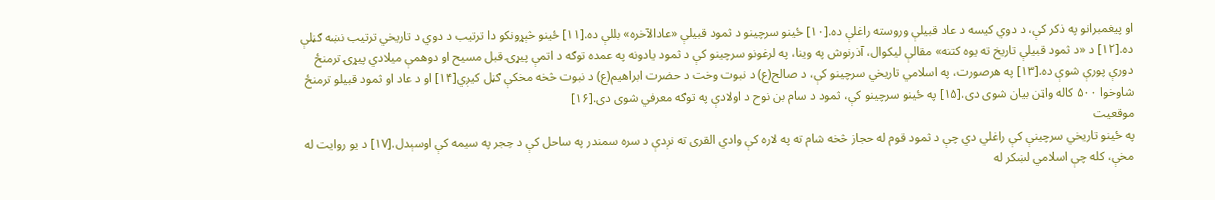او پیغمبرانو په ذکر کې، د دوي کیسه د عاد قبیلې وروسته راغلې ده.[۱۰] ځینو سرچینو د ثمود قبیلې «عادالآخره» بللې ده.[۱۱] ځینو څېړونکو دا ترتیب د دوي د تاریخي ترتیب نښه ګڼلې ده.[۱۲] د «د ثمود قبیلې تاریخ ته یوه کتنه» مقالې لیکوال، آذرنوش په وینا، په لرغونو سرچینو کې د ثمود یادونه په عمده توګه د اتمې پیړۍ قبل مسیح او دوهمې میلادي پیړۍ ترمنځ دورې پورې شوې ده.[۱۳] په هرصورت، په اسلامي تاریخي سرچینو کې، د صالح(ع) د نبوت وخت د حضرت ابراهیم(ع) د نبوت څخه مخکې ګڼل کیږي[۱۴] او د عاد او ثمود قبیلو ترمنځ شاوخوا ۵۰۰ کاله واټن بیان شوی دی.[۱۵] په ځینو سرچینو کې، ثمود د سام بن نوح د اولادې په توګه معرفي شوی دی.[۱۶]
موقعیت
په ځینو تاریخي سرچینې کې راغلي دي چې د ثمود قوم له حجاز څخه شام ته په لاره کې وادي القری ته نږدې د سره سمندر په ساحل کې د حِجر په سیمه کې اوسېدل.[۱۷] د یو روایت له مخې، کله چې اسلامي لښکر له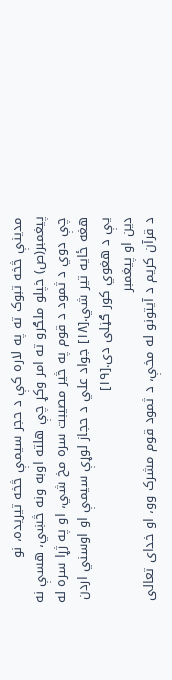مدینې څخه تبوک ته په لاره کې د حجر سیمې څخه تیریده، نو پیغمبر(ص) خپلو ملګرو ته امر وکړ چې هلته اوبه ونه څښي، هسې نه چې دوي د ثمود د قوم په څیر مصیبت سره مخ شي، او په ژړا سره له هغه ځایه تیر شي.[۱۸] جواد علي د حجاز لوړې سیمې او اوسني اردن یې د هغوي کور ګڼلی دی.[۱۹]
دین او پیغمبر
د قرآن کریم د آیتونو له مخې، د ثمود قوم مشرک وو، او خدای تعالی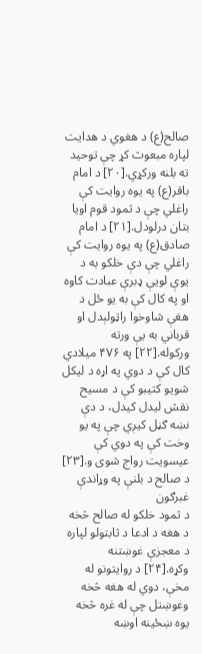صالح(ع) د هغوي د هدایت لپاره مبعوث کړ چې توحید ته بلنه ورکړي.[۲۰] د امام باقر(ع) په یوه روایت کې راغلي چې د ثمود قوم اویا بتان درلودل.[۲۱] د امام صادق(ع) په یوه روایت کې راغلي چې دې خلکو به د یوې لویې ډبرې عبادت کاوه او په کال کې به یو ځل د هغې شاوخوا راټولېدل او قرباني به یې ورته ورکوله.[۲۲] په ۴۷۶ میلادي کال کې د دوي په اړه د لیکل شویو کتیبو کې د مسیح نقش لیدل کیدل، د دې نښه ګڼل کیږي چې په یو وخت کې په دوي کې عیسویت رواج شوی و.[۲۳]
د صالح د بلنې په وړاندې غبرګون
د ثمود خلکو له صالح څخه د هغه د ادعا د ثابتولو لپاره د معجزې غوښتنه وکړه.[۲۴] د روایتونو له مخې، دوي له هغه څخه وغوښتل چې له غره څخه یوه ښځینه اوښه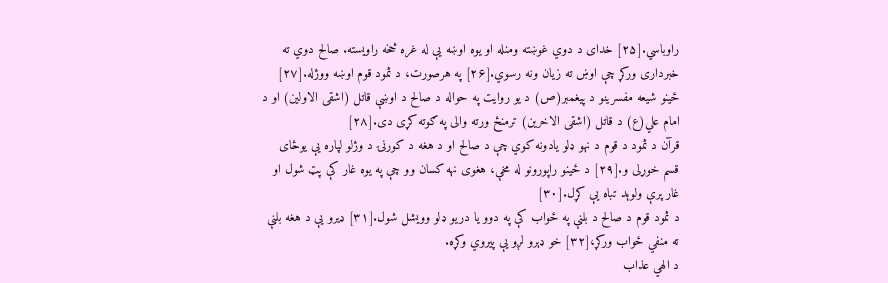راوباسي.[۲۵] خدای د دوي غوښته ومنله او یوه اوښه یې له غره څخه راویسته. صالح دوي ته خبرداری ورکړ چې اوښ ته زیان ونه رسوي.[۲۶] په هرصورت، د ثمود قوم اوښه ووژله.[۲۷] ځینو شیعه مفسرینو د پیغمبر(ص) د یو روایت په حواله د صالح د اوښې قاتل (اشقی الاولین) او د امام علي(ع) د قاتل (اشقی الاخرین) ترمنځ ورته والی په ګوته کړی دی.[۲۸]
قرآن د ثمود د قوم د نهو ډلو یادونه کوي چې د صالح او د هغه د کورنۍ د وژلو لپاره یې یوځای قسم خوړلی و.[۲۹] د ځینو راپورونو له مخې، هغوی نهه کسان وو چې په یوه غار کې پټ شول او غار پرې ولوېد تباه یې کړل.[۳۰]
د ثمود قوم د صالح د بلنې په ځواب کې په دوو یا دریو ډلو وویشل شول.[۳۱] ډیرو یې د هغه بلنې ته منفي ځواب ورکړ،[۳۲] خو ډېرو لږو یې پیروي وکړه.
د الهي عذاب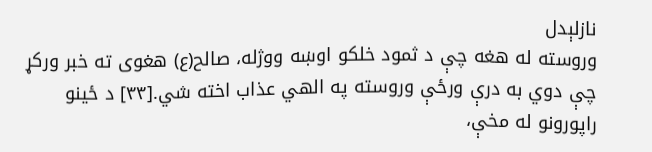نازلېدل
وروسته له هغه چې د ثمود خلکو اوښه ووژله، صالح(ع) هغوی ته خبر ورکړ چې دوي به درې ورځې وروسته په الهي عذاب اخته شي.[۳۳] د ځینو راپورونو له مخې،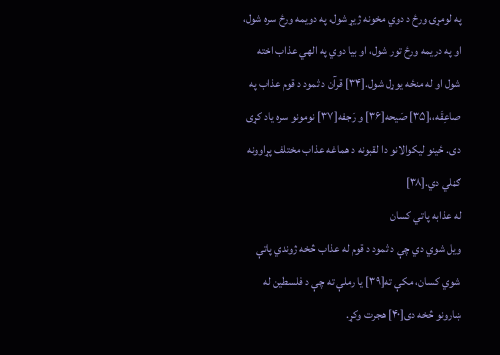په لومړۍ ورځ د دوي مخونه ژیړ شول، په دويمه ورځ سره شول، او په دریمه ورځ تور شول، او بیا دوي په الهي عذاب اخته شول او له منځه یوړل شول.[۳۴] قرآن د ثمود د قوم عذاب په صاعِقَه،،[۳۵] صَیحه[۳۶] و رَجفه[۳۷] نومونو سره یاد کړی دی. ځینو لیکوالانو دا لقبونه د هماغه عذاب مختلف پړاوونه ګڼلي دي.[۳۸]
له عذابه پاتي کسان
ویل شوي دي چې د ثمود د قوم له عذاب څخه ژوندي پاتې شوي کسان، مکې ته[۳۹] یا رملې ته چې د فلسطین له ښارونو څخه دی[۴۰] هجرت وکړ.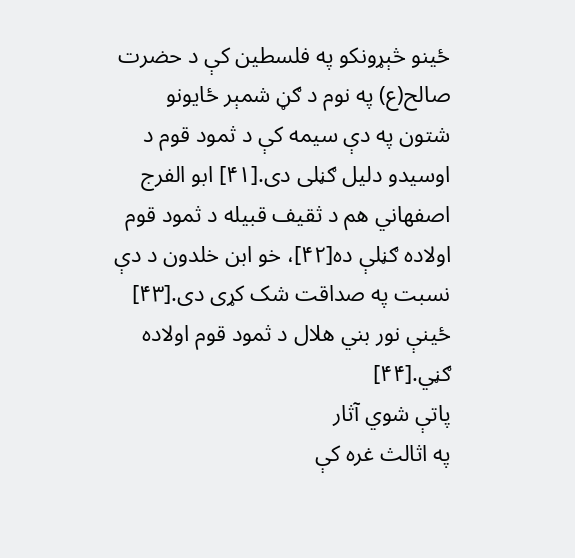ځینو څېړونکو په فلسطین کې د حضرت صالح(ع) په نوم د ګڼ شمېر ځایونو شتون په دې سیمه کې د ثمود قوم د اوسیدو دلیل ګڼلی دی.[۴۱] ابو الفرج اصفهاني هم د ثقیف قبیله د ثمود قوم اولاده ګڼلې ده[۴۲]، خو ابن خلدون د دې نسبت په صداقت شک کړی دی.[۴۳] ځینې نور بني هلال د ثمود قوم اولاده ګڼي.[۴۴]
پاتې شوي آثار
په اثالث غره کې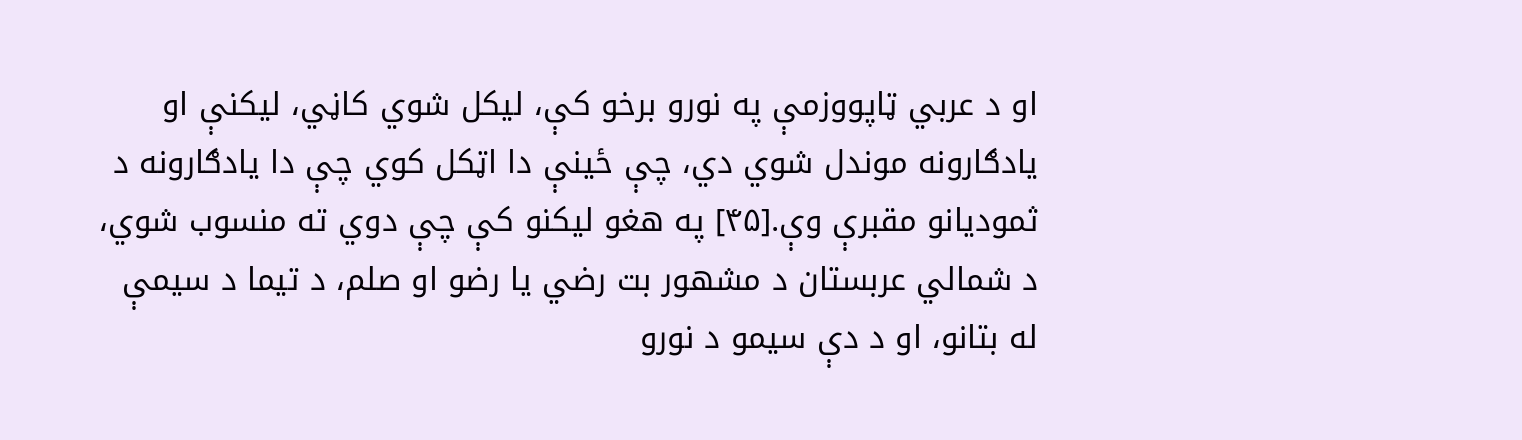او د عربي ټاپووزمې په نورو برخو کې، لیکل شوي کاڼي، لیکنې او یادګارونه موندل شوي دي، چې ځینې دا اټکل کوي چې دا یادګارونه د ثمودیانو مقبرې وې.[۴۵] په هغو لیکنو کې چې دوي ته منسوب شوي، د شمالي عربستان د مشهور بت رضي یا رضو او صلم، د تیما د سیمې له بتانو، او د دې سیمو د نورو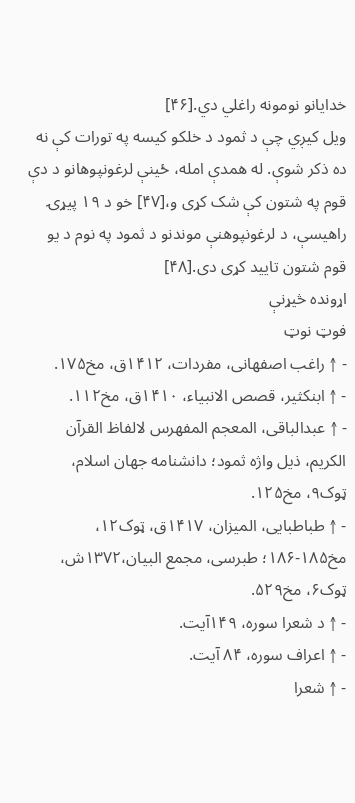خدایانو نومونه راغلي دي.[۴۶]
ویل کیږي چې د ثمود د خلکو کیسه په تورات کې نه ده ذکر شوې. له همدې امله، ځینې لرغونپوهانو د دې قوم په شتون کې شک کړی و،[۴۷] خو د ۱۹ پیړۍ راهیسې، د لرغونپوهنې موندنو د ثمود په نوم د یو قوم شتون تایید کړی دی.[۴۸]
اړونده څیړنې
فوټ نوټ
- ↑ راغب اصفهانی، مفردات، ۱۴۱۲ق، مخ۱۷۵.
- ↑ ابنکثیر، قصص الانبیاء، ۱۴۱۰ق، مخ۱۱۲.
- ↑ عبدالباقی، المعجم المفهرس لالفاظ القرآن الکریم، ذیل واژه ثمود؛ دانشنامه جهان اسلام، ټوک۹، مخ۱۲۵.
- ↑ طباطبایی، المیزان، ۱۴۱۷ق، ټوک۱۲، مخ۱۸۵-۱۸۶؛ طبرسی، مجمع البیان،۱۳۷۲ش، ټوک۶، مخ۵۲۹.
- ↑ د شعرا سوره، ۱۴۹آیت.
- ↑ اعراف سوره، ۸۴ آیت.
- ↑ شعرا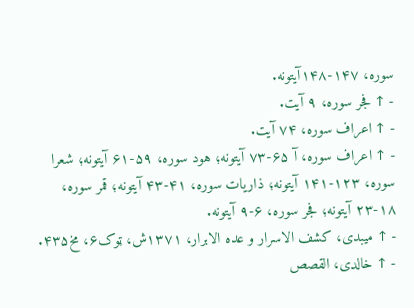سوره، ۱۴۷-۱۴۸آیتونه.
- ↑ فجر سوره، ۹ آیت.
- ↑ اعراف سوره، ۷۴ آیت.
- ↑ اعراف سوره، آ ۶۵-۷۳ آیتونه؛ هود سوره، ۵۹-۶۱ آیتونه؛ شعرا سوره، ۱۲۳-۱۴۱ آیتونه؛ ذاریات سوره، ۴۱-۴۳ آیتونه؛ قمر سوره، ۱۸-۲۳ آیتونه؛ فجر سوره، ۶-۹ آیتونه.
- ↑ میبدی، کشف الاسرار و عده الابرار، ۱۳۷۱ش، ټوک۶، مخ۴۳۵.
- ↑ خالدی، القصص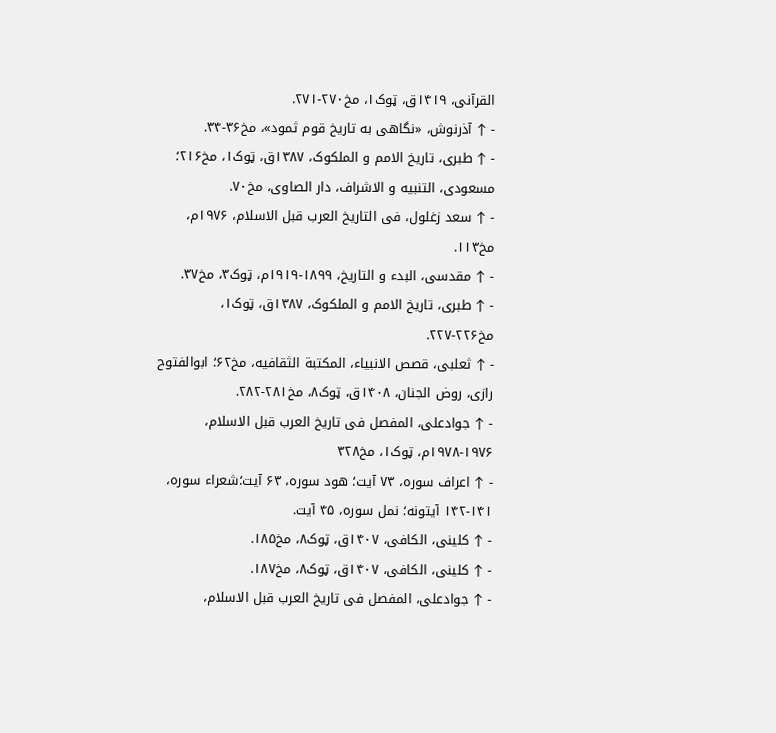القرآنی، ۱۴۱۹ق، ټوک۱، مخ۲۷۰-۲۷۱.
- ↑ آذرنوش، «نگاهی به تاریخ قوم ثمود»، مخ۳۶-۳۴.
- ↑ طبری، تاریخ الامم و الملکوک، ۱۳۸۷ق، ټوک۱، مخ۲۱۶؛ مسعودی، التنبیه و الاشراف، دار الصاوی، مخ۷۰.
- ↑ سعد زغلول، فی التاریخ العرب قبل الاسلام، ۱۹۷۶م، مخ۱۱۳.
- ↑ مقدسی، البدء و التاریخ، ۱۸۹۹-۱۹۱۹م، ټوک۳، مخ۳۷.
- ↑ طبری، تاریخ الامم و الملکوک، ۱۳۸۷ق، ټوک۱، مخ۲۲۶-۲۲۷.
- ↑ ثعلبی، قصص الانبیاء، المکتبة الثقافیه، مخ۶۲؛ ابوالفتوح رازی، روض الجنان، ۱۴۰۸ق، ټوک۸، مخ۲۸۱-۲۸۲.
- ↑ جوادعلی، المفصل فی تاریخ العرب قبل الاسلام، ۱۹۷۶-۱۹۷۸م، ټوک۱، مخ۳۲۸
- ↑ اعراف سوره، ۷۳ آیت؛ هود سوره، ۶۳ آیت؛شعراء سوره، ۱۴۱-۱۴۲ آیتونه؛ نمل سوره، ۴۵ آیت.
- ↑ کلینی، الکافی، ۱۴۰۷ق، ټوک۸، مخ۱۸۵.
- ↑ کلینی، الکافی، ۱۴۰۷ق، ټوک۸، مخ۱۸۷.
- ↑ جوادعلی، المفصل فی تاریخ العرب قبل الاسلام،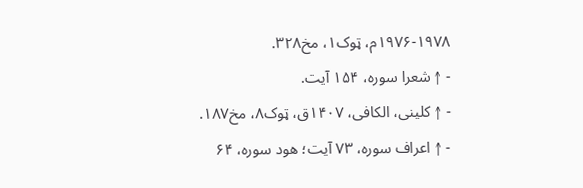۱۹۷۶-۱۹۷۸م، ټوک۱، مخ۳۲۸.
- ↑ شعرا سوره، ۱۵۴ آیت.
- ↑ کلینی، الکافی، ۱۴۰۷ق، ټوک۸، مخ۱۸۷.
- ↑ اعراف سوره، ۷۳ آیت؛ هود سوره، ۶۴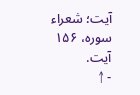آیت؛ شعراء سوره، ۱۵۶ آیت.
- ↑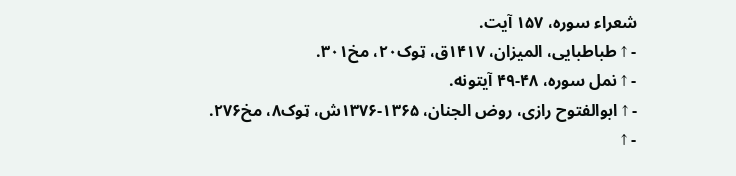شعراء سوره، ۱۵۷ آیت.
- ↑ طباطبایی، المیزان، ۱۴۱۷ق، ټوک۲۰، مخ۳۰۱.
- ↑ نمل سوره، ۴۸-۴۹ آیتونه.
- ↑ ابوالفتوح رازی، روض الجنان، ۱۳۶۵-۱۳۷۶ش، ټوک۸، مخ۲۷۶.
- ↑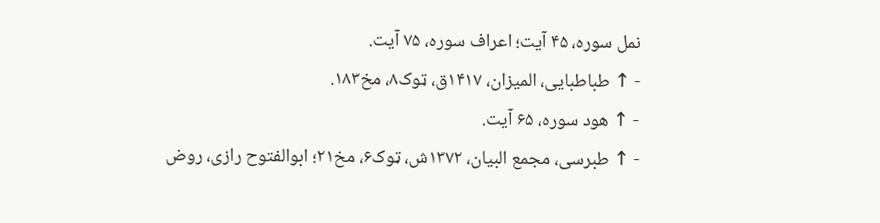نمل سوره، ۴۵ آیت؛ اعراف سوره، ۷۵ آیت.
- ↑ طباطبایی، المیزان، ۱۴۱۷ق، ټوک۸، مخ۱۸۳.
- ↑ هود سوره، ۶۵ آیت.
- ↑ طبرسی، مجمع البیان، ۱۳۷۲ش، ټوک۶، مخ۲۱؛ ابوالفتوح رازی، روض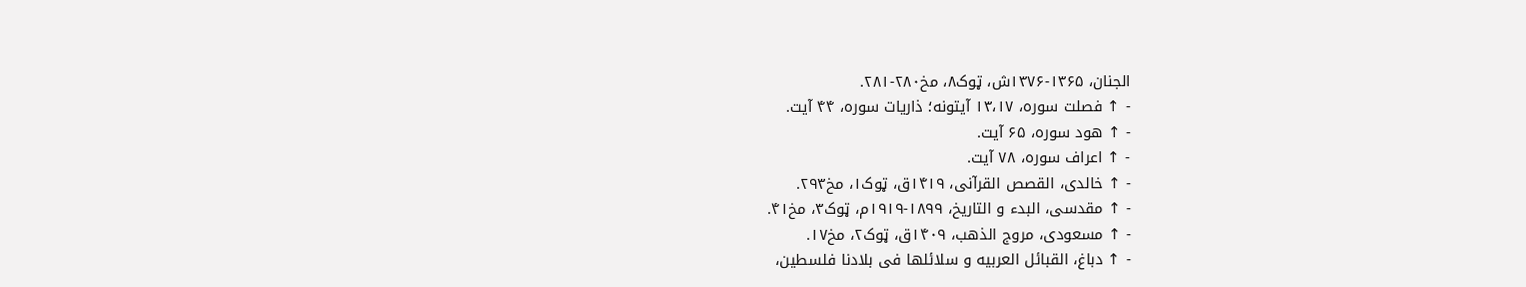الجنان، ۱۳۶۵-۱۳۷۶ش، ټوک۸، مخ۲۸۰-۲۸۱.
- ↑ فصلت سوره، ۱۳،۱۷ آیتونه؛ ذاریات سوره، ۴۴ آیت.
- ↑ هود سوره، ۶۵ آیت.
- ↑ اعراف سوره، ۷۸ آیت.
- ↑ خالدی، القصص القرآنی، ۱۴۱۹ق، ټوک۱، مخ۲۹۳.
- ↑ مقدسی، البدء و التاریخ، ۱۸۹۹-۱۹۱۹م، ټوک۳، مخ۴۱.
- ↑ مسعودی، مروج الذهب، ۱۴۰۹ق، ټوک۲، مخ۱۷.
- ↑ دباغ، القبائل العربیه و سلائلها فی بلادنا فلسطین،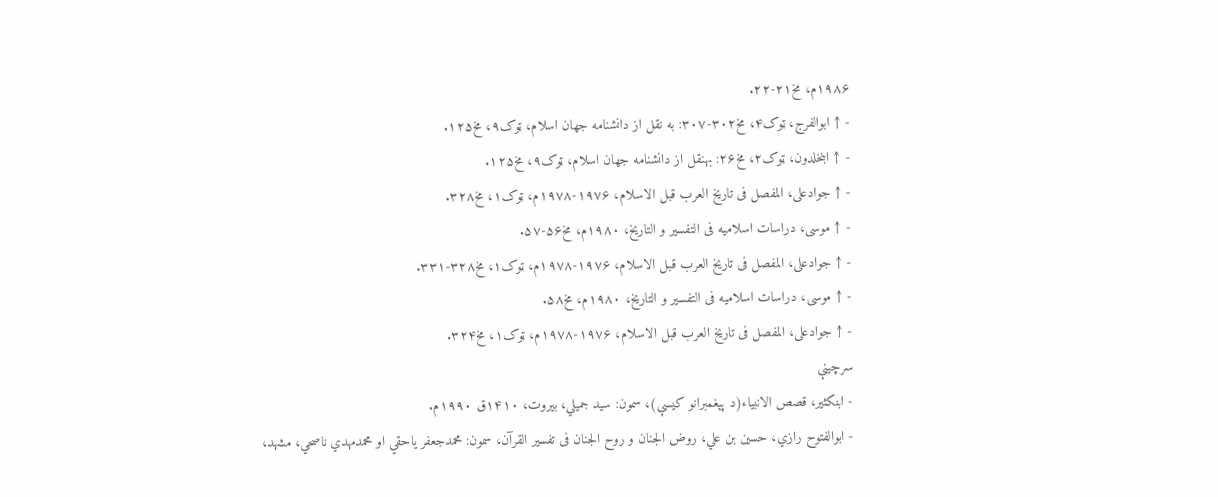۱۹۸۶م، مخ۲۱-۲۲.
- ↑ ابوالفرج، ټوک۴، مخ۳۰۲-۳۰۷: به نقل از دانشنامه جهان اسلام، ټوک۹، مخ۱۲۵.
- ↑ ابنخلدون، ټوک۲، مخ۲۶: بهنقل از دانشنامه جهان اسلام، ټوک۹، مخ۱۲۵.
- ↑ جوادعلی، المفصل فی تاریخ العرب قبل الاسلام، ۱۹۷۶-۱۹۷۸م، ټوک۱، مخ۳۲۸.
- ↑ موسی، دراسات اسلامیه فی التفسیر و التاریخ، ۱۹۸۰م، مخ۵۶-۵۷.
- ↑ جوادعلی، المفصل فی تاریخ العرب قبل الاسلام، ۱۹۷۶-۱۹۷۸م، ټوک۱، مخ۳۲۸-۳۳۱.
- ↑ موسی، دراسات اسلامیه فی التفسیر و التاریخ، ۱۹۸۰م، مخ۵۸.
- ↑ جوادعلی، المفصل فی تاریخ العرب قبل الاسلام، ۱۹۷۶-۱۹۷۸م، ټوک۱، مخ۳۲۴.
سرچينې
- ابنکثیر، قصص الانبیاء(د پېغمبرانو کیسې)، سمون: سید جمیلي، بیروت، ۱۴۱۰ق ۱۹۹۰م.
- ابوالفتوح رازي، حسین بن علي، روض الجنان و روح الجنان فی تفسیر القرآن، سمون: محمدجعفر یاحقي او محمدمهدي ناصحي، مشهد،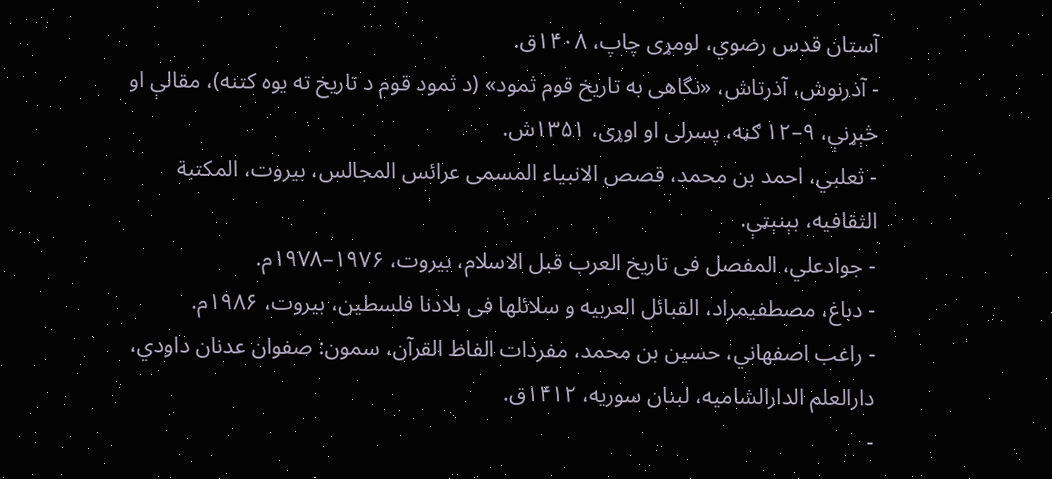آستان قدس رضوي، لومړی چاپ، ۱۴۰۸ق.
- آذرنوش، آذرتاش، «نگاهی به تاریخ قوم ثمود» (د ثمود قوم د تاریخ ته یوه کتنه)، مقالې او څېړنې، ۹–۱۲ ګڼه، پسرلی او اوړی، ۱۳۵۱ش.
- ثعلبي، احمد بن محمد، قصص الانبیاء المسمی عرائس المجالس، بیروت، المکتبة الثقافیه، بېنېټې.
- جوادعلي، المفصل فی تاریخ العرب قبل الاسلام، بیروت، ۱۹۷۶–۱۹۷۸م.
- دباغ، مصطفیمراد، القبائل العربیه و سلائلها فی بلادنا فلسطین، بیروت، ۱۹۸۶م.
- راغب اصفهاني، حسین بن محمد، مفردات الفاظ القرآن، سمون: صفوان عدنان داودي، دارالعلم الدارالشامیه، لبنان سوریه، ۱۴۱۲ق.
-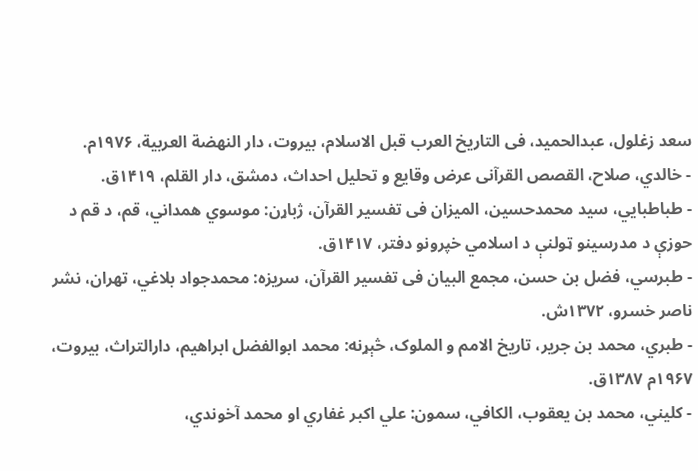سعد زغلول، عبدالحمید، فی التاریخ العرب قبل الاسلام، بیروت، دار النهضة العربیة، ۱۹۷۶م.
- خالدي، صلاح، القصص القرآنی عرض وقایع و تحلیل احداث، دمشق، دار القلم، ۱۴۱۹ق.
- طباطبایي، سید محمدحسین، المیزان فی تفسیر القرآن، ژباړن: موسوي همداني، قم، د قم د حوزې د مدرسینو ټولنې د اسلامي خپرونو دفتر، ۱۴۱۷ق.
- طبرسي، فضل بن حسن، مجمع البیان فی تفسیر القرآن، سریزه: محمدجواد بلاغي، تهران، نشر ناصر خسرو، ۱۳۷۲ش.
- طبري، محمد بن جریر، تاریخ الامم و الملوک، څېړنه: محمد ابوالفضل ابراهیم، دارالتراث، بیروت، ۱۹۶۷م ۱۳۸۷ق.
- کلیني، محمد بن یعقوب، الکافي، سمون: علي اکبر غفاري او محمد آخوندي،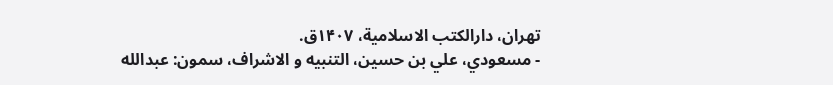تهران، دارالکتب الاسلامیة، ۱۴۰۷ق.
- مسعودي، علي بن حسین، التنبیه و الاشراف، سمون: عبدالله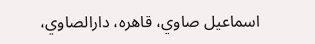اسماعیل صاوي، قاهره، دارالصاوي،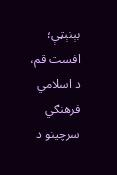بېنېټې؛ افست قم، د اسلامي فرهنګي سرچینو د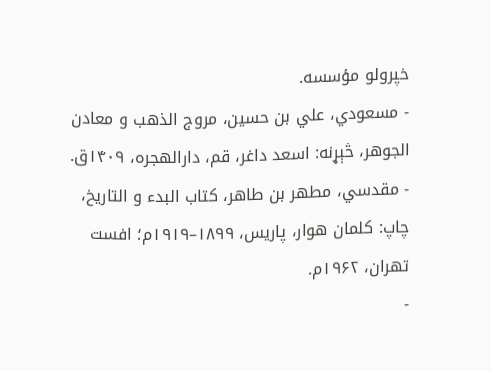خپرولو مؤسسه.
- مسعودي، علي بن حسین، مروج الذهب و معادن الجوهر، څېړنه: اسعد داغر، قم، دارالهجره، ۱۴۰۹ق.
- مقدسي، مطهر بن طاهر، کتاب البدء و التاریخ، چاپ: کلمان هوار، پاریس، ۱۸۹۹–۱۹۱۹م؛ افست تهران، ۱۹۶۲م.
-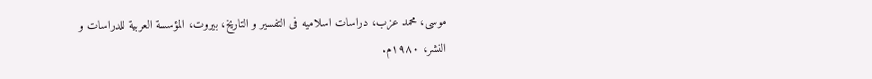موسی، محمد عزب، دراسات اسلامیه فی التفسیر و التاریخ، بیروت، المؤسسة العربیة للدراسات و النشر، ۱۹۸۰م.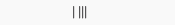| |||